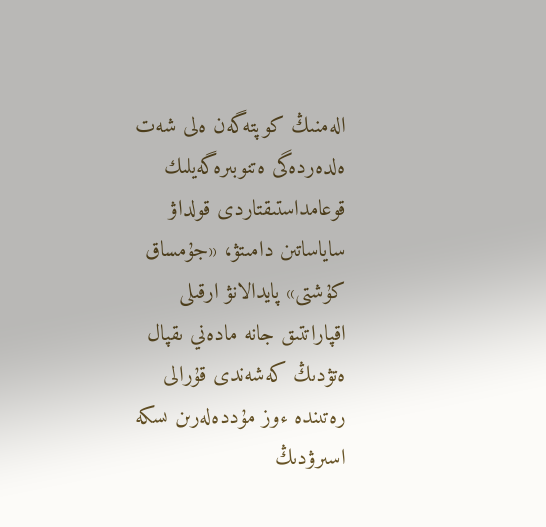الەمنىڭ كوپتەگەن ەلى شەت ەلدەردەگى ەتنوبىرەگەيلىك قوعامداستىقتاردى قولداۋ ساياساتىن دامىتۋ، «جۇمساق كۇشتى» پايدالانۋ ارقىلى اقپاراتتىق جانە مادەني ىقپال ەتۋدىڭ كەشەندى قۇرالى رەتىندە ءوز مۇددەلەرىن ىسكە اسىرۋدىڭ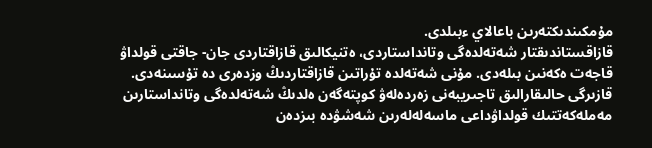مۇمكىندىكتەرىن باعالاي ءبىلدى.
قازاقستاندىقتار شەتەلدەگى وتانداستاردى، ەتنيكالىق قازاقتاردى جان- جاقتى قولداۋ قاجەت ەكەنىن بىلەدى. مۇنى شەتەلدە تۇراتىن قازاقتاردىڭ وزدەرى دە تۇسىنەدى. قازىرگى حالىقارالىق تاجىريبەنى زەردەلەۋ كوپتەگەن ەلدىڭ شەتەلدەگى وتانداستارىن مەملەكەتتىك قولداۋداعى ماسەلەلەرىن شەشۋدە بىزدەن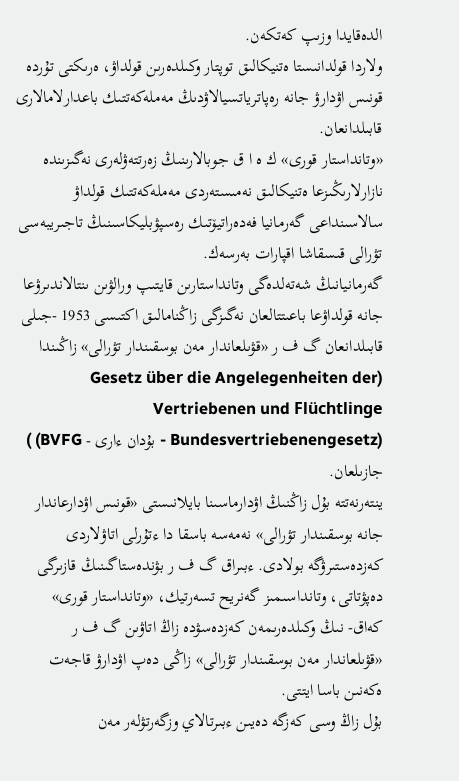الدەقايدا وزىپ كەتكەن.
ولاردا قولدانىستا ەتنيكالىق توپتار وكىلدەرىن قولداۋ، ەرىكتى تۇردە قونىس اۋدارۋ جانە رەپاترياتسيالاۋدىڭ مەملەكەتتىك باعدارلامالارى قابىلدانعان.
«وتانداستار قورى» ك ە ا ق جوبالارىنىڭ زەرتتەۋلەرى نەگىزىندە نازارلارىڭىزعا ەتنيكالىق نەمىستەردى مەملەكەتتىك قولداۋ سالاسىنداعى گەرمانيا فەدەراتيۆتىك رەسپۋبليكاسىنىڭ تاجىريبەسى تۋرالى قىسقاشا اقپارات بەرسەك.
گەرمانيانىڭ شەتەلدەگى وتانداستارىن قايتىپ ورالۋىن ىنتالاندىرۋعا جانە قولداۋعا باعىتتالعان نەگىزگى زاڭنامالىق اكتىسى 1953 -جىلى قابىلدانعان گ ف ر «قۋىلعاندار مەن بوسقىندار تۋرالى» زاڭىندا (Gesetz über die Angelegenheiten der Vertriebenen und Flüchtlinge (Bundesvertriebenengesetz - بۇدان ءارى - BVFG) ) جازىلعان.
ينتەرنەتتە بۇل زاڭنىڭ اۋدارماسىنا بايلانىستى «قونىس اۋدارعاندار جانە بوسقىندار تۋرالى» نەمەسە باسقا دا ءتۇرلى اتاۋلاردى كەزدەستىرۋگە بولادى. ءبىراق گ ف ر بۋندەستاگىنىڭ قازىرگى دەپۋتاتى، وتانداسىمىز گەنريح تسەرتيك، «وتانداستار قورى» كەاق- نىڭ وكىلدەرىمەن كەزدەسۋدە زاڭ اتاۋىن گ ف ر «قۋىلعاندار مەن بوسقىندار تۋرالى» زاڭى دەپ اۋدارۋ قاجەت ەكەنىن باسا ايتتى.
بۇل زاڭ وسى كەزگە دەيىن ءبىرتالاي وزگەرتۋلەر مەن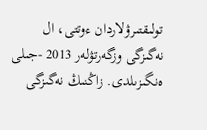تولىقتىرۋلاردان ءوتتى، ال نەگىزگى وزگەرتۋلەر 2013 -جىلى ەنگىزىلدى. زاڭنىڭ نەگىزگى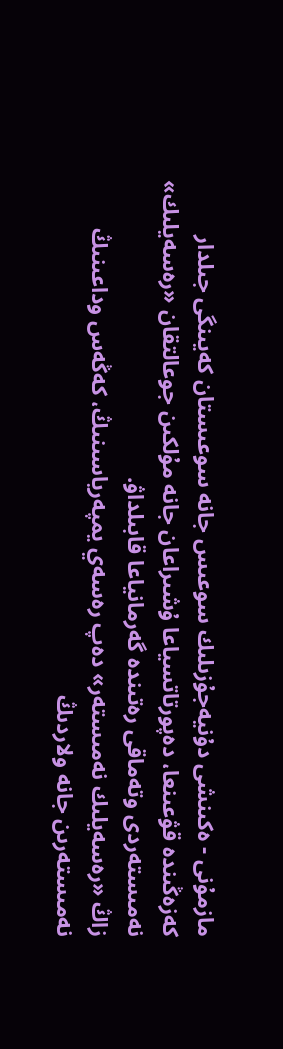مازمۇنى - ەكىنشى دۇنيەجۇزىلىك سوعىس جانە سوعىستان كەيىنگى جىلدار كەزەڭىندە قۋعىنعا، دەپورتاتسياعا ۇشىراعان جانە مۇلكىن جوعالتقان «رەسەيلىك» نەمىستەردى وتەماقى رەتىندە گەرمانياعا قابىلداۋ.
زاڭ «رەسەيلىك نەمىستەر» دەپ رەسەي يمپەرياسىنىڭ، كەڭەس وداعىنىڭ نەمىستەرىن جانە ولاردىڭ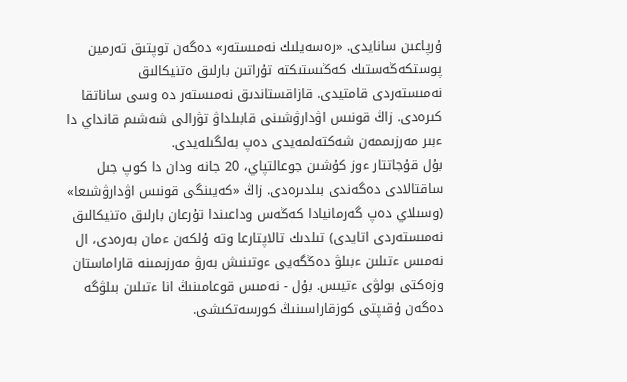ۇرپاعىن سانايدى. «رەسەيلىك نەمىستەر» دەگەن توپتىق تەرمين پوستكەڭەستىك كەڭىستىكتە تۇراتىن بارلىق ەتنيكالىق نەمىستەردى قامتيدى. قازاقستاندىق نەمىستەر دە وسى ساناتقا كىرەدى. زاڭ قونىس اۋدارۋشىنى قابىلداۋ تۋرالى شەشىم قانداي دا ءبىر مەرزىممەن شەكتەلمەيدى دەپ بەلگىلەيدى.
بۇل قۇجاتتار ءوز كۇشىن جوعالتپاي، 20 جانە ودان دا كوپ جىل ساقتالادى دەگەندى بىلدىرەدى. زاڭ «كەيىنگى قونىس اۋدارۋشىعا» (وسىلاي دەپ گەرمانيادا كەڭەس وداعىندا تۇرعان بارلىق ەتنيكالىق نەمىستەردى اتايدى) تىلدىك تالاپتارعا وتە ۇلكەن ءمان بەرەدى، ال نەمىس ءتىلىن ءبىلۋ دەڭگەيى ءوتىنىش بەرۋ مەرزىمىنە قاراماستان وزەكتى بولۋى ءتيىس. بۇل - نەمىس قوعامىنىڭ انا ءتىلىن بىلۋگە دەگەن ۇقىپتى كوزقاراسىنىڭ كورسەتكىشى.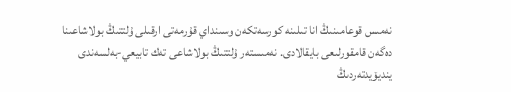نەمىس قوعامىنىڭ انا تىلىنە كورسەتكەن وسىنداي قۇرمەتى ارقىلى ۇلتتىڭ بولاشاعىنا دەگەن قامقورلىعى بايقالادى. نەمىستەر ۇلتتىڭ بولاشاعى تەك تابيعي-بەلسەندى ينديۆيدتەردىڭ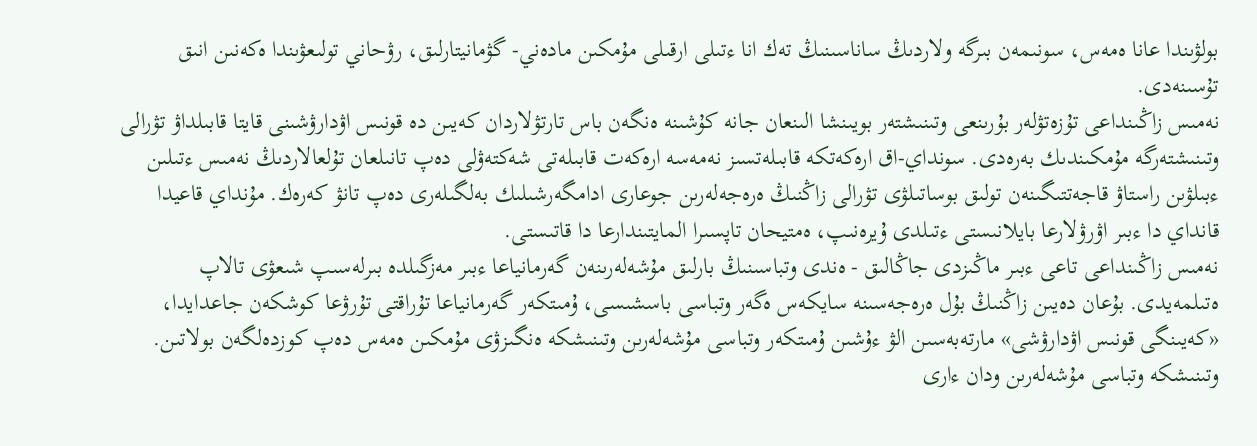بولۋىندا عانا ەمەس، سونىمەن بىرگە ولاردىڭ ساناسىنىڭ تەك انا ءتىلى ارقىلى مۇمكىن مادەني- گۋمانيتارلىق، رۋحاني تولىعۋىندا ەكەنىن انىق تۇسىنەدى.
نەمىس زاڭىنداعى تۇزەتۋلەر بۇرىنعى وتىنىشتەر بويىنشا الىنعان جانە كۇشىنە ەنگەن باس تارتۋلاردان كەيىن دە قونىس اۋدارۋشىنى قايتا قابىلداۋ تۋرالى وتىنىشتەرگە مۇمكىندىك بەرەدى. سونداي-اق ارەكەتكە قابىلەتسىز نەمەسە ارەكەت قابىلەتى شەكتەۋلى دەپ تانىلعان تۇلعالاردىڭ نەمىس ءتىلىن ءبىلۋىن راستاۋ قاجەتتىگىنەن تولىق بوساتىلۋى تۋرالى زاڭنىڭ ەرەجەلەرىن جوعارى ادامگەرشىلىك بەلگىلەرى دەپ تانۋ كەرەك. مۇنداي قاعيدا قانداي دا ءبىر اۋرۋلارعا بايلانىستى ءتىلدى ۇيرەنىپ، ەمتيحان تاپسىرا المايتىندارعا دا قاتىستى.
نەمىس زاڭىنداعى تاعى ءبىر ماڭىزدى جاڭالىق - ەندى وتباسىنىڭ بارلىق مۇشەلەرىنەن گەرمانياعا ءبىر مەزگىلدە بىرلەسىپ شىعۋى تالاپ ەتىلمەيدى. بۇعان دەيىن زاڭنىڭ بۇل ەرەجەسىنە سايكەس ەگەر وتباسى باسشىسى، ۇمىتكەر گەرمانياعا تۇراقتى تۇرۋعا كوشكەن جاعدايدا، «كەيىنگى قونىس اۋدارۋشى» مارتەبەسىن الۋ ءۇشىن ۇمىتكەر وتباسى مۇشەلەرىن وتىنىشكە ەنگىزۋى مۇمكىن ەمەس دەپ كوزدەلگەن بولاتىن.
وتىنىشكە وتباسى مۇشەلەرىن ودان ءارى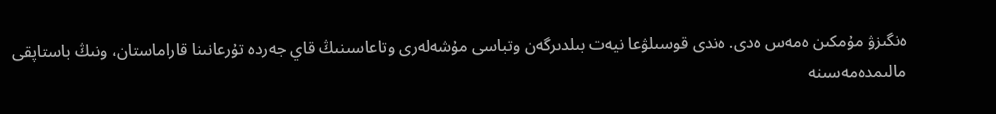ەنگىزۋ مۇمكىن ەمەس ەدى. ەندى قوسىلۋعا نيەت بىلدىرگەن وتباسى مۇشەلەرى وتاعاسىنىڭ قاي جەردە تۇرعانىنا قاراماستان، ونىڭ باستاپقى مالىمدەمەسىنە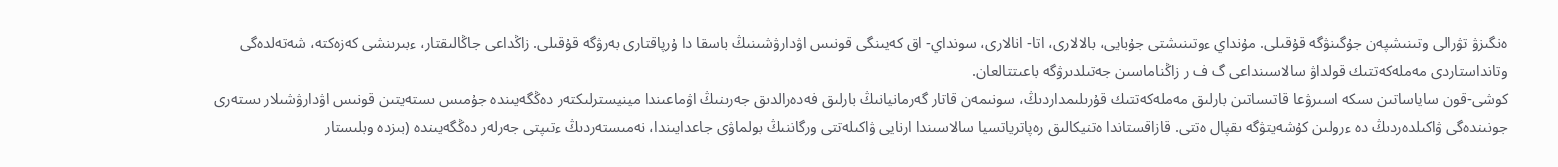ەنگىزۋ تۋرالى وتىنىشپەن جۇگىنۋگە قۇقىلى. مۇنداي ءوتىنىشتى جۇبايى، بالالارى، اتا- انالارى، سونداي- اق كەيىنگى قونىس اۋدارۋشىنىڭ باسقا دا ۇرپاقتارى بەرۋگە قۇقىلى. زاڭداعى جاڭالىقتار، ءبىرىنشى كەزەكتە، شەتەلدەگى وتانداستاردى مەملەكەتتىك قولداۋ سالاسىنداعى گ ف ر زاڭناماسىن جەتىلدىرۋگە باعىتتالعان.
كوشى-قون ساياساتىن ىسكە اسىرۋعا قاتىساتىن بارلىق مەملەكەتتىك قۇرىلىمداردىڭ، سونىمەن قاتار گەرمانيانىڭ بارلىق فەدەرالدىق جەرىنىڭ اۋماعىندا مينيسترلىكتەر دەڭگەيىندە جۇمىس ىستەيتىن قونىس اۋدارۋشىلار ىستەرى جونىندەگى ۋاكىلدەردىڭ دە ءرولىن كۇشەيتۋگە ىقپال ەتتى. قازاقستاندا ەتنيكالىق رەپاترياتسيا سالاسىندا ارنايى ۋاكىلەتتى ورگاننىڭ بولماۋى جاعدايىندا، نەمىستەردىڭ ءتىپتى جەرلەر دەڭگەيىندە (بىزدە وبلىستار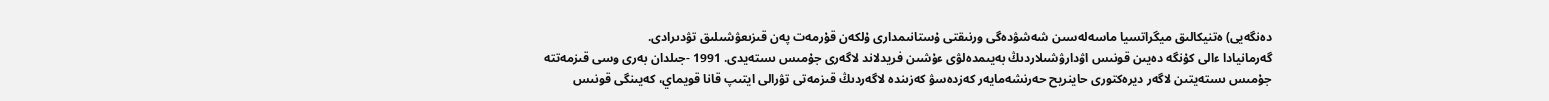دەنگەيى) ەتنيكالىق ميگراتسيا ماسەلەسىن شەشۋدەگى ورنىقتى ۇستانىمدارى ۇلكەن قۇرمەت پەن قىزىعۋشىلىق تۋدىرادى.
گەرمانيادا ءالى كۇنگە دەيىن قونىس اۋدارۋشىلاردىڭ بەيىمدەلۋى ءۇشىن فريدلاند لاگەرى جۇمىس ىستەيدى. 1991 -جىلدان بەرى وسى قىزمەتتە جۇمىس ىستەيتىن لاگەر ديرەكتورى حاينريح حەرنشەمايەر كەزدەسۋ كەزىندە لاگەردىڭ قىزمەتى تۋرالى ايتىپ قانا قويماي، كەيىنگى قونىس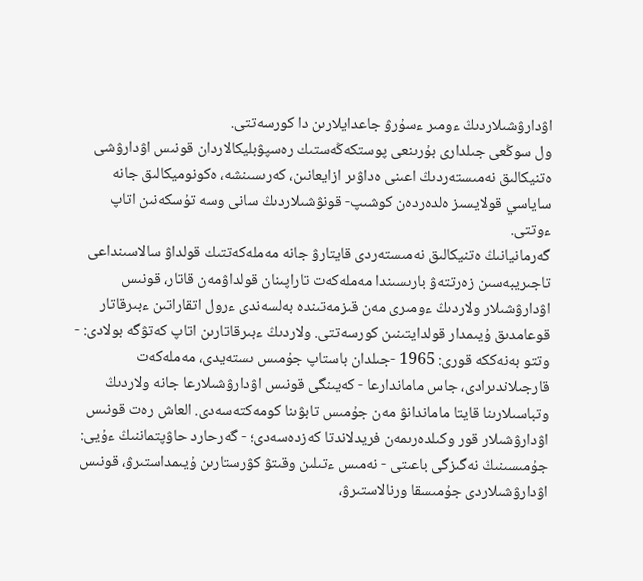اۋدارۋشىلاردىڭ ءومىر ءسۇرۋ جاعدايلارىن دا كورسەتتى.
ول سوڭعى جىلدارى بۇرىنعى پوستكەڭەستىك رەسپۋبليكالاردان قونىس اۋدارۋشى ەتنيكالىق نەمىستەردىڭ اعىنى ەداۋىر ازايعانىن، كەرىسىنشە، ەكونوميكالىق جانە ساياسي قولايسىز ەلدەردەن كوشىپ- قونۋشىلاردىڭ سانى وسە تۇسكەنىن اتاپ ءوتتى.
گەرمانيانىڭ ەتنيكالىق نەمىستەردى قايتارۋ جانە مەملەكەتتىك قولداۋ سالاسىنداعى تاجىريبەسىن زەرتتەۋ بارىسىندا مەملەكەت تاراپىنان قولداۋمەن قاتار، قونىس اۋدارۋشىلار ولاردىڭ ءومىرى مەن قىزمەتىندە بەلسەندى ءرول اتقاراتىن ءبىرقاتار قوعامدىق ۇيىمدار قولدايتىنىن كورسەتتى. ولاردىڭ ءبىرقاتارىن اتاپ كەتۋگە بولادى: - وتتو بەنەككە قورى: 1965 -جىلدان باستاپ جۇمىس ىستەيدى، مەملەكەت قارجىلاندىرادى، جاس ماماندارعا - كەيىنگى قونىس اۋدارۋشىلارعا جانە ولاردىڭ وتباسىلارىنا قايتا ماماندانۋ مەن جۇمىس تابۋىنا كومەكتەسەدى. العاش رەت قونىس اۋدارۋشىلار قور وكىلدەرىمەن فريدلاندتا كەزدەسەدى؛ - گەرحارد حاۋپتماننىڭ ءۇيى: جۇمىسىنىڭ نەگىزگى باعىتى - نەمىس ءتىلىن وقىتۋ كۋرستارىن ۇيىمداستىرۋ، قونىس اۋدارۋشىلاردى جۇمىسقا ورنالاستىرۋ،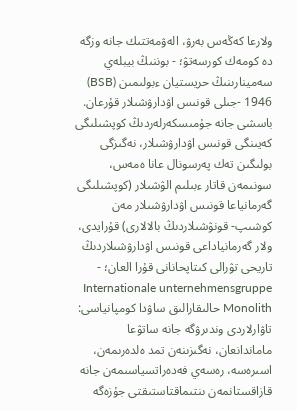ولارعا كەڭەس بەرۋ، الەۋمەتتىك جانە وزگە دە كومەك كورسەتۋ؛ - بوننىڭ بيبلەي سەمينارىنىڭ حريستيان ءبولىمىن (BSB) 1946 -جىلى قونىس اۋدارۋشىلار قۇرعان.
باسشى جانە جۇمىسكەرلەردىڭ كوپشىلىگى كەيىنگى قونىس اۋدارۋشىلار، نەگىزگى بولىگىن تەك پەرسونال عانا ەمەس، سونىمەن قاتار ءبىلىم الۋشىلار (كوپشىلىگى گەرمانياعا قونىس اۋدارۋشىلار مەن كوشىپ- قونۋشىلاردىڭ بالالارى) قۇرايدى، ولار گەرمانياداعى قونىس اۋدارۋشىلاردىڭ تاريحى تۋرالى كىتاپحانانى قۇرا العان؛ - Internationale unternehmensgruppe Monolith حالىقارالىق ساۋدا كومپانياسى: تاۋارلاردى وندىرۋگە جانە ساتۋعا ماماندانعان، نەگىزىنەن تمد ەلدەرىمەن، اسىرەسە، رەسەي فەدەراتسياسىمەن جانە قازاقستانمەن ىنتىماقتاستىقتى جۇزەگە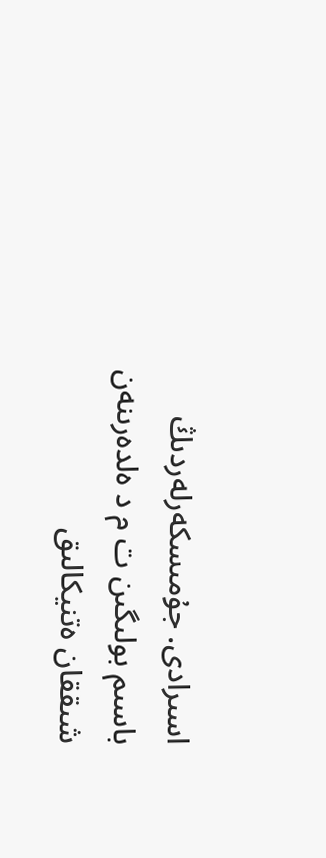اسىرادى. جۇمىسكەرلەردىڭ باسىم بولىگىن ت م د ەلدەرىنەن شىققان ەتنيكالىق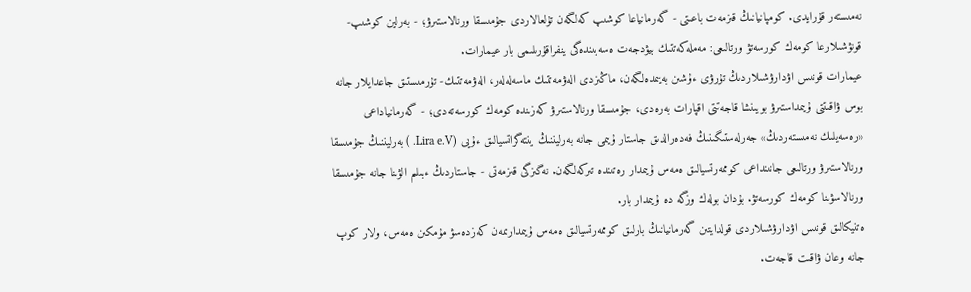نەمىستەر قۇرايدى. كومپانيانىڭ قىزمەت باعىتى - گەرمانياعا كوشىپ كەلگەن تۇلعالاردى جۇمىسقا ورنالاستىرۋ؛ - بەرلين كوشىپ- قونۋشىلارعا كومەك كورسەتۋ ورتالىعى: مەملەكەتتىك بيۋدجەت ەسەبىندەگى ينفراقۇرىلىمى بار عيمارات.
عيمارات قونىس اۋدارۋشىلاردىڭ تۇرۋى ءۇشىن بەيىمدەلگەن، ماڭىزدى الەۋمەتتىك ماسەلەلەر، الەۋمەتتىك- تۇرمىستىق جاعدايلار جانە بوس ۋاقىتتى ۇيىمداستىرۋ بويىنشا قاجەتتى اقپارات بەرەدى، جۇمىسقا ورنالاستىرۋ كەزىندە كومەك كورسەتەدى؛ - گەرمانياداعى «رەسەيلىك نەمىستەردىڭ» جەرلەستىگىنىڭ فەدەرالدىق جاستار ۇيىمى جانە بەرليننىڭ ينتەگراتسيالىق ءۇيى (Lira e.V. ) بەرليننىڭ جۇمىسقا ورنالاستىرۋ ورتالىعى جانىنداعى كوممەرتسيالىق ەمەس ۇيىمدار رەتىندە تىركەلگەن. نەگىزگى قىزمەتى - جاستاردىڭ ءبىلىم الۋىنا جانە جۇمىسقا ورنالاسۋىنا كومەك كورسەتۋ. بۇدان بولەك وزگە دە ۇيىمدار بار.
ەتنيكالىق قونىس اۋدارۋشىلاردى قولدايتىن گەرمانيانىڭ بارلىق كوممەرتسيالىق ەمەس ۇيىمدارىمەن كەزدەسۋ مۇمكىن ەمەس، ولار كوپ جانە وعان ۋاقىت قاجەت.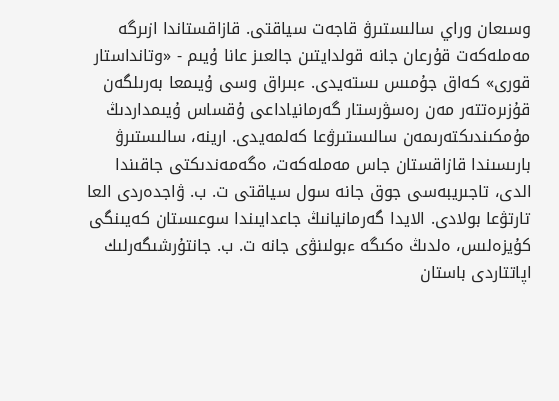وسىعان وراي سالىستىرۋ قاجەت سياقتى. قازاقستاندا ازىرگە مەملەكەت قۇرعان جانە قولدايتىن جالعىز عانا ۇيىم - «وتانداستار قورى» كەاق جۇمىس ىستەيدى. ءبىراق وسى ۇيىمعا بەرىلگەن قۇزىرەتتەر مەن رەسۋرستار گەرمانياداعى ۇقساس ۇيىمداردىڭ مۇمكىندىكتەرىمەن سالىستىرۋعا كەلمەيدى. ارينە، سالىستىرۋ بارىسىندا قازاقستان جاس مەملەكەت، ەگەمەندىكتى جاقىندا الدى، تاجىريبەسى جوق جانە سول سياقتى ت. ب. ۋاجدەردى العا تارتۋعا بولادى. الايدا گەرمانيانىڭ جاعدايىندا سوعىستان كەيىنگى كۇيزەلىس، ەلدىڭ ەكىگە ءبولىنۋى جانە ت. ب. جانتۇرشىگەرلىك اپاتتاردى باستان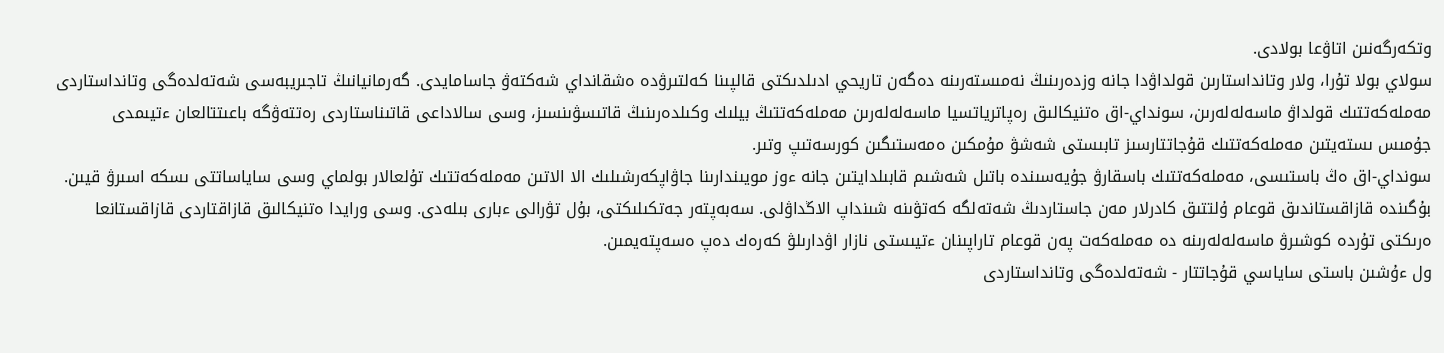وتكەرگەنىن اتاۋعا بولادى.
سولاي بولا تۇرا، ولار وتانداستارىن قولداۋدا جانە وزدەرىنىڭ نەمىستەرىنە دەگەن تاريحي ادىلدىكتى قالپىنا كەلتىرۋدە ەشقانداي شەكتەۋ جاسامايدى. گەرمانيانىڭ تاجىريبەسى شەتەلدەگى وتانداستاردى مەملەكەتتىك قولداۋ ماسەلەلەرىن، سونداي-اق ەتنيكالىق رەپاترياتسيا ماسەلەلەرىن مەملەكەتتىڭ بيلىك وكىلدەرىنىڭ قاتىسۋىنسىز، وسى سالاداعى قاتىناستاردى رەتتەۋگە باعىتتالعان ءتيىمدى جۇمىس ىستەيتىن مەملەكەتتىك قۇجاتتارسىز تابىستى شەشۋ مۇمكىن ەمەستىگىن كورسەتىپ وتىر.
سونداي-اق ەڭ باستىسى، مەملەكەتتىك باسقارۋ جۇيەسىندە باتىل شەشىم قابىلدايتىن جانە ءوز مويىندارىنا جاۋاپكەرشىلىك الا الاتىن مەملەكەتتىك تۇلعالار بولماي وسى ساياساتتى ىسكە اسىرۋ قيىن. بۇگىندە قازاقستاندىق قوعام ۇلتتىق كادرلار مەن جاستاردىڭ شەتەلگە كەتۋىنە شىنداپ الاڭداۋلى. سەبەپتەر جەتكىلىكتى، بۇل تۋرالى ءبارى بىلەدى. وسى ورايدا ەتنيكالىق قازاقتاردى قازاقستانعا ەرىكتى تۇردە كوشىرۋ ماسەلەلەرىنە دە مەملەكەت پەن قوعام تاراپىنان ءتيىستى نازار اۋدارىلۋ كەرەك دەپ ەسەپتەيمىن.
ول ءۇشىن باستى ساياسي قۇجاتتار - شەتەلدەگى وتانداستاردى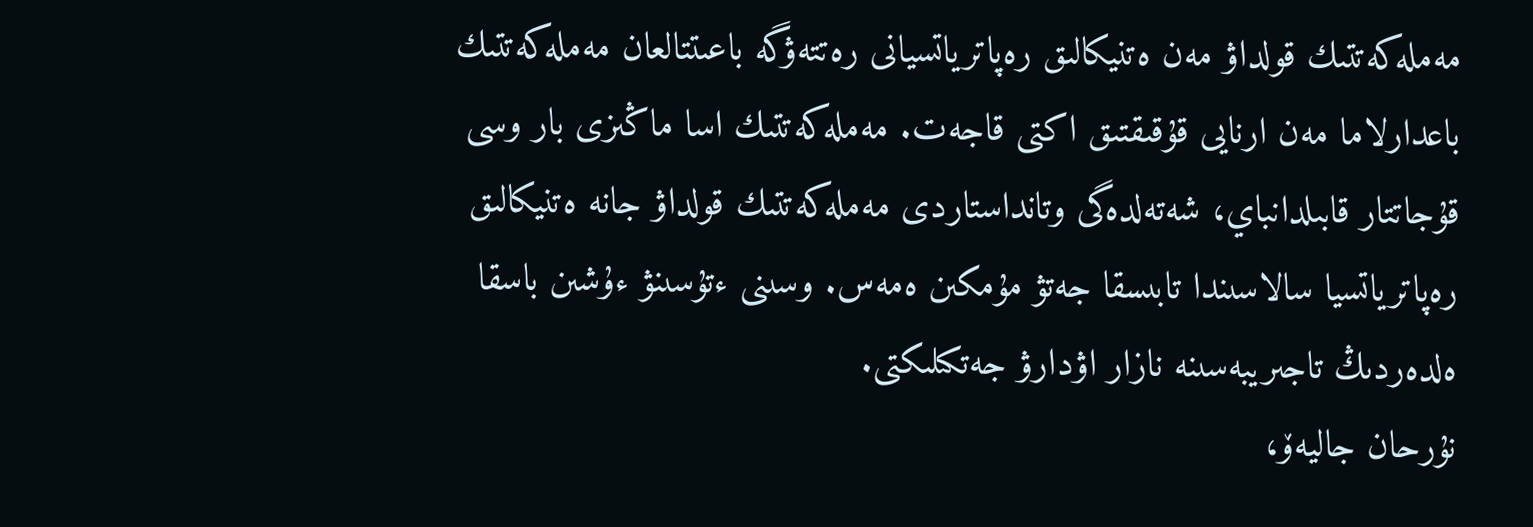مەملەكەتتىك قولداۋ مەن ەتنيكالىق رەپاترياتسيانى رەتتەۋگە باعىتتالعان مەملەكەتتىك باعدارلاما مەن ارنايى قۇقىقتىق اكتى قاجەت. مەملەكەتتىك اسا ماڭىزى بار وسى قۇجاتتار قابىلدانباي، شەتەلدەگى وتانداستاردى مەملەكەتتىك قولداۋ جانە ەتنيكالىق رەپاترياتسيا سالاسىندا تابىسقا جەتۋ مۇمكىن ەمەس. وسىنى ءتۇسىنۋ ءۇشىن باسقا ەلدەردىڭ تاجىريبەسىنە نازار اۋدارۋ جەتكىلىكتى.
نۇرحان جاليەۆ،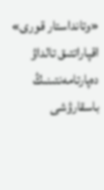«وتانداستار قورى» اقپاراتتىق تالداۋ دەپارتامەنتىنىڭ باسقارۋشى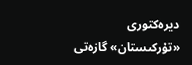ديرەكتورى
«تۇركىستان» گازەتى